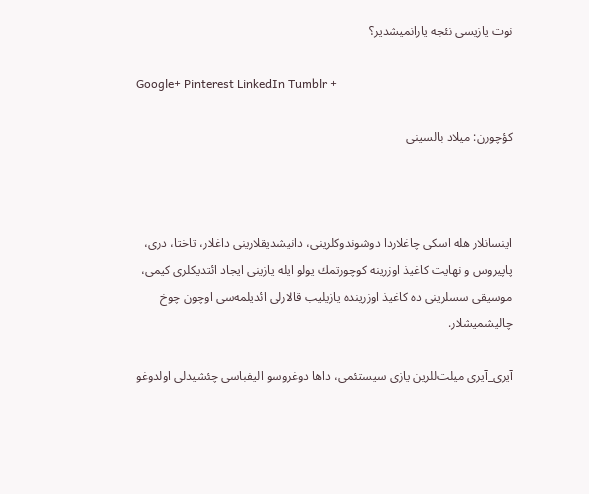نوت يازيسی نئجه يارانميشدير؟

Google+ Pinterest LinkedIn Tumblr +

کؤچورن: میلاد بالسینی



اینسانلار هله اسكی چاغلاردا دوشوندوکلرینی، دانیشدیقلارینی داغلار، تاختا، دری، پاپیروس و نهایت کاغیذ اوزرینه كوچورتمك یولو ایله یازینی ایجاد ائتدیکلری کیمی، موسیقی سسلرینی ده کاغیذ اوزرینده یازیلیب قالارلی ائدیلمه‌سی اوچون چوخ چالیشمیشلار.

آیری_آیری میلت‌للرین یازی سیستئمی، داها دوغروسو الیفباسی چئشیدلی اولدوغو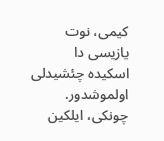کیمی، نوت یازیسی دا اسكیده چئشیدلی اولموشدور. چونکی، ایلكین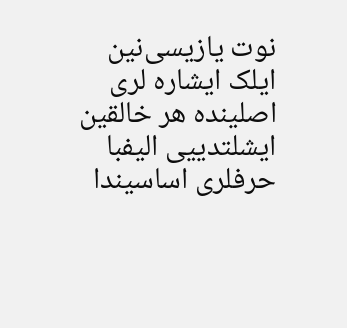نوت یازیسی‌نین ایلک ایشاره لری اصلینده هر خالقین ایشلتدییی الیفبا حرفلری اساسیندا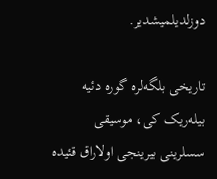دوزلدیلمیشدیر.

تاریخی بلگه‌لره گوره دئیه بیله‌ریک کی، موسیقی سسلرینی بیرینجی اولاراق قئیده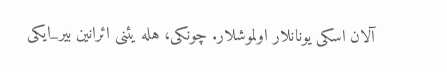آلان اسكی یونانلار اولموشلار. چونکی، هله یئنی ائرانین بیر_ایکی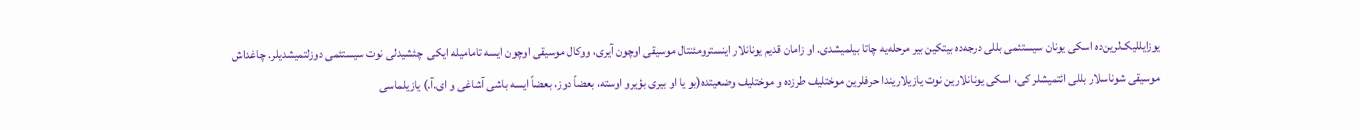یوزایللیک‌لرین‌ده اسكی یونان سیستئمی بللی درجه‌ده بیتکین بیر مرحله‌یه چاتا بیلمیشدی. او زامان قدیم یونانلار اینسترومئنتال موسیقی اوچون آیری، ووکال موسیقی اوچون ایسه تامامیله ایکی  چئشیدلی نوت سیستئمی دوزلتمیشدیلر. چاغداش موسیقی شوناسلار بللی ائتمیشلر کی، اسكی یونانلارین نوت یازیلاریندا حرفلرین موختلیف طرزده و موختلیف وضعیتده(بو یا او بیری بؤیرو اوسته، بعضاً دوز، بعضاً ایسه باشی آشاغی و ای.آ.) یازیلماسی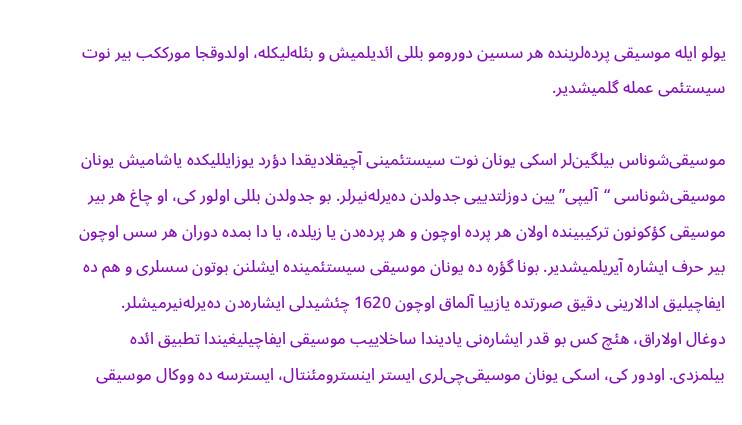یولو ایله موسیقی پرده‌لرینده هر سسین دورومو بللی ائدیلمیش و بئله‌لیکله، اولدوقجا مورککب بیر نوت سیستئمی عمله گلمیشدیر.

موسیقی‌شوناس بیلگین‌لر اسكی یونان نوت سیستئمینی آچیقلادیقدا دؤرد یوزایللیكده یاشامیش یونان موسیقی‌شوناسی “آلیپی”یین دوزلتدییی جدولدن ده‌یرله‌نیرلر. بو جدولدن بللی اولور کی، او چاغ هر بیر موسیقی کؤکونون ترکیبینده اولان هر پرده اوچون و هر پرده‌دن یا زیلده، یا دا بمده دوران هر سس اوچون بیر حرف ایشاره آیریلمیشدیر. بونا گؤره ده یونان موسیقی سیستئمینده ایشلنن بوتون سسلری و هم ده ایفاچیلیق ادالارینی دقیق صورتده یازییا آلماق اوچون 1620 چئشیدلی ایشاره‌دن ده‌یرله‌نیرمیشلر. دوغال اولاراق، هئچ کس بو قدر ایشاره‌نی یادیندا ساخلاییب موسیقی ایفاچیلیغیندا تطبیق ائده بیلمزدی. اودور کی، اسكی یونان موسیقی‌چی‌لری ایستر اینسترومئنتال، ایسترسه ده ووکال موسیقی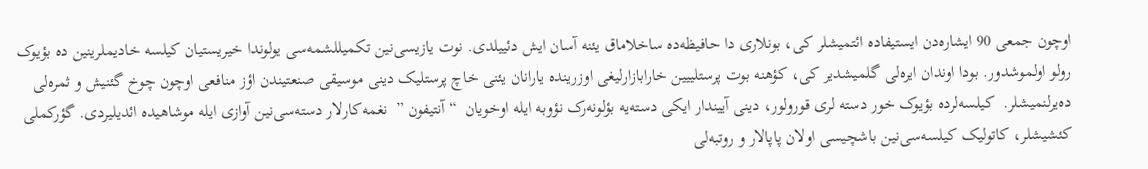اوچون جمعی 90 ایشاره‌دن ایستیفاده ائتمیشلر کی، بونلاری دا حافیظه‌ده ساخلاماق یئنه آسان ایش دئییلدی. نوت یازیسی‌نین تکمیللشمه‌سی یولوندا خیریستیان کیلسه خادیملرینین ده بؤیوک رولو اولموشدور. بودا اوندان ایره‌لی گلمیشدیر کی، کؤهنه بوت پرستلییین خارابازارلیغی اوزرینده یارانان یئنی خاچ پرستلیک دینی موسیقی صنعتیندن اؤز منافعی اوچون چوخ گئنیش و ثمره‌لی ده‌یرلنمیشلر.  کیلسه‌لرده بؤیوک خور دسته لری قورولور، دینی آییندار ایکی دسته‌یه بؤلونه‌رک نؤوبه ایله اوخویان  “آنتیفون ”  نغمه‌کارلار دسته‌سی‌نین آوازی ایله موشاهیده ائدیلیردی. گؤرکملی کئشیشلر، کاتولیک کیلسه‌سی‌نین باشچیسی اولان پاپالار و روتبه‌لی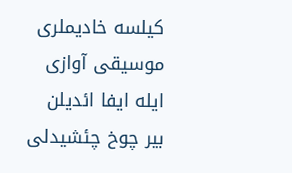کیلسه خادیملری موسیقی آوازی ایله ایفا ائدیلن بیر چوخ چئشیدلی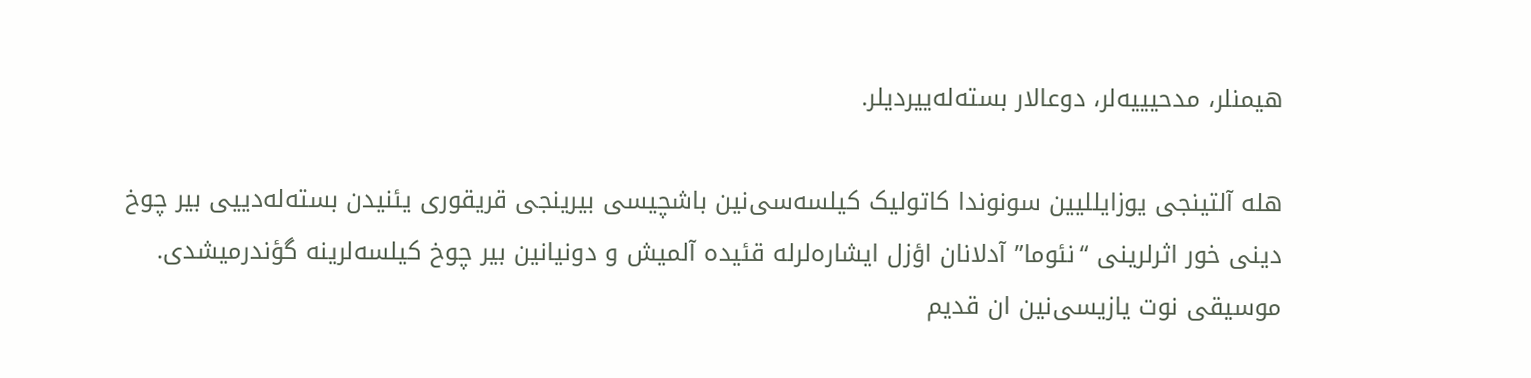هیمنلر، مدحیییه‌لر، دوعالار بسته‌له‌ییردیلر.

هله آلتینجی یوزایللیین سونوندا کاتولیک کیلسه‌سی‌نین باشچیسی بیرینجی قریقوری یئنیدن بسته‌له‌دییی بیر چوخ دینی خور اثرلرینی “نئوما” آدلانان اؤزل ایشاره‌لرله قئیده آلمیش و دونیانین بیر چوخ کیلسه‌لرینه گؤندرمیشدی. موسیقی نوت یازیسی‌نین ان قدیم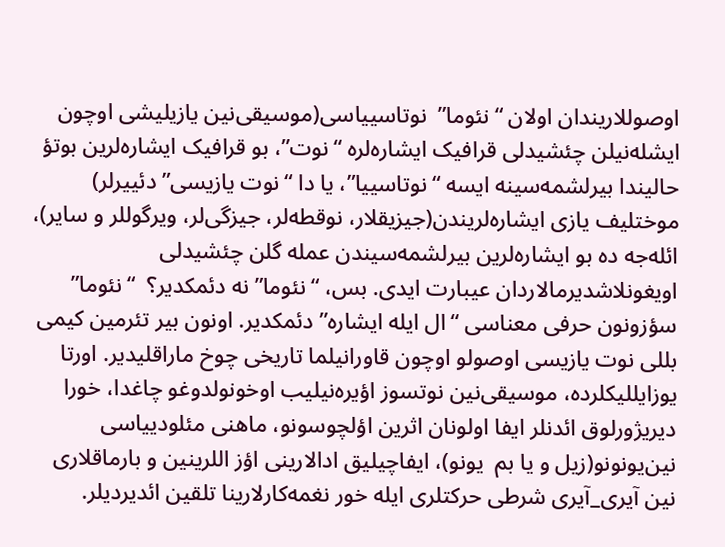اوصوللاریندان اولان “نئوما”  نوتاسییاسی(موسیقی‌نین یازیلیشی اوچون ایشله‌نیلن چئشیدلی قرافیک ایشاره‌لره “نوت”، بو قرافیک ایشاره‌لرین بوتؤ حالیندا بیرلشمه‌سینه ایسه “نوتاسییا”، یا دا “نوت یازیسی” دئییرلر) موختلیف یازی ایشاره‌لریندن(جیزیقلار، نوقطه‌لر، جیزگی‌لر، ویرگوللر و سایر)، ائله‌جه ده بو ایشاره‌لرین بیرلشمه‌سیندن عمله گلن چئشیدلی  اویغونلاشدیرمالاردان عیبارت ایدی. بس، “نئوما” نه دئمکدیر؟  “نئوما” سؤزونون حرفی معناسی “ال ایله ایشاره” دئمکدیر. اونون بیر تئرمین کیمی بللی نوت یازیسی اوصولو اوچون قاورانیلما تاریخی چوخ ماراقلیدیر. اورتا یوزایللیكلرده، موسیقی‌نین نوتسوز اؤیره‌نیلیب اوخونولدوغو چاغدا، خورا دیریژورلوق ائدنلر ایفا اولونان اثرین اؤلچوسونو، ماهنی مئلودییاسی نین‌یونونو(زیل و یا بم  یونو)، ایفاچیلیق ادالارینی اؤز اللرینین و بارماقلاری نین آیری_آیری شرطی حرکتلری ایله خور نغمه‌کارلارینا تلقین ائدیردیلر.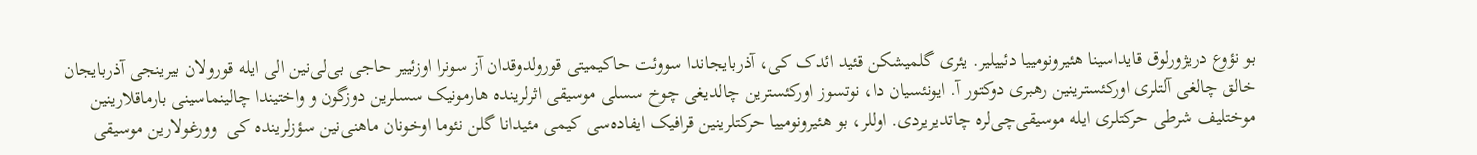بو نؤوع دریژورلوق قایداسینا هئیرونومییا دئییلیر. یئری گلمیشکن قئید ائدک کی، آذربایجاندا سووئت حاکیمیتی قورولدوقدان آز سونرا اوزئییر حاجی بی‌لی‌نین الی ایله قورولان بیرینجی آذربایجان خالق چالغی آلتلری اورکئسترینین رهبری دوکتور آ. ایونئسیان دا، نوتسوز اورکئسترین چالدیغی چوخ سسلی موسیقی اثرلرینده هارمونیک سسلرین دوزگون و واختیندا چالینماسینی بارماقلارینین موختلیف شرطی حرکتلری ایله موسیقی‌چی‌لره چاتدیریردی. اوللر، بو هئیرونومییا حرکتلرینین قرافیک ایفاده‌سی کیمی مئیدانا گلن نئوما اوخونان ماهنی‌نین سؤزلرینده کی  وورغولارین موسیقی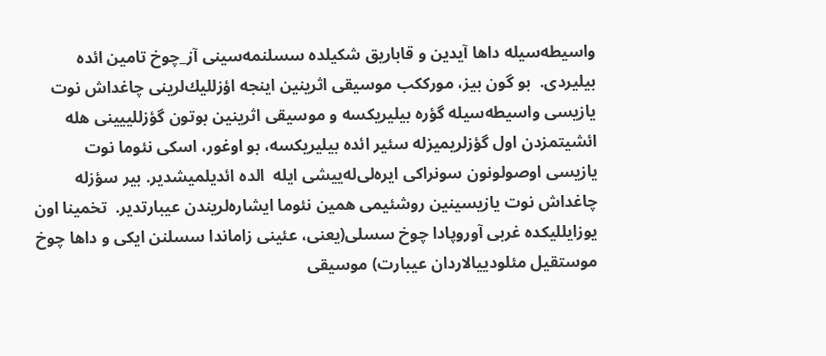واسیطه‌سیله داها آیدین و قاباریق شکیلده سسلنمه‌سینی آز_چوخ تامین ائده بیلیردی.  بو گون بیز، مورککب موسیقی اثرینین اینجه اؤزللیك‌لرینی چاغداش نوت یازیسی واسیطه‌سیله گؤره بیلیریکسه و موسیقی اثرینین بوتون گؤزللییینی هله ائشیتمزدن اول گؤزلریمیزله سئیر ائده بیلیریکسه، بو اوغور، اسكی نئوما نوت یازیسی اوصولونون سونراکی ایره‌لی‌له‌ییشی ایله  الده ائدیلمیشدیر. بیر سؤزله چاغداش نوت یازیسینین روشئیمی همین نئوما ایشاره‌لریندن عیبارتدیر.  تخمینا اون یوزایللیكده غربی آوروپادا چوخ سسلی(یعنی، عئینی زاماندا سسلنن ایکی و داها چوخ موستقیل مئلودییالاردان عیبارت) موسیقی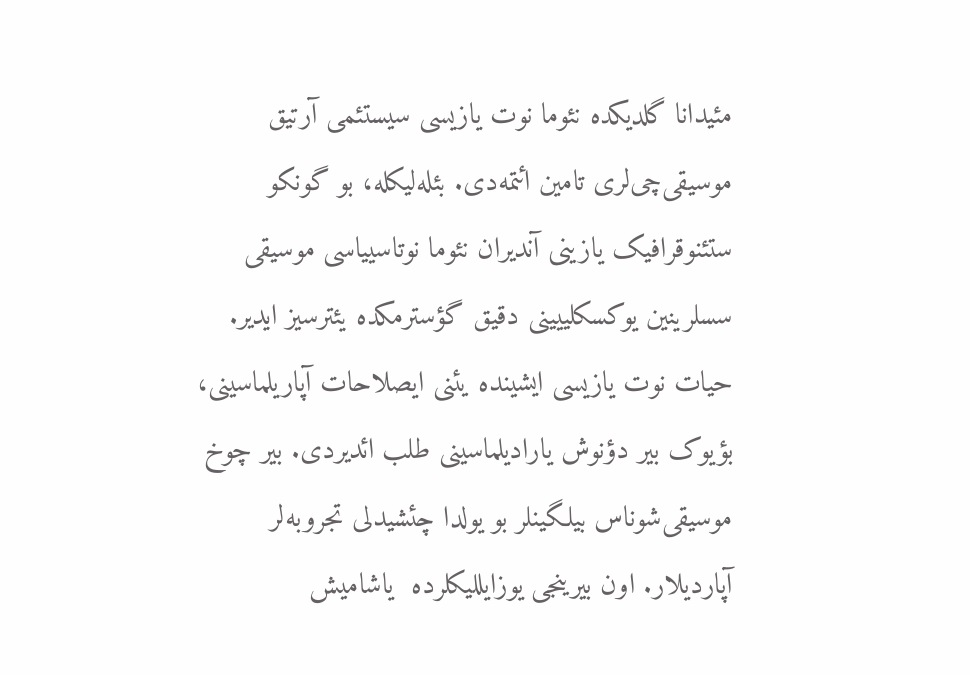مئیدانا گلدیکده نئوما نوت یازیسی سیستئمی آرتیق موسیقی‌چی‌لری تامین ائتمه‌دی. بئله‌لیکله، بو گونکو ستئنوقرافیک یازینی آندیران نئوما نوتاسییاسی موسیقی سسلرینین یوکسکلییینی دقیق گؤسترمکده یئترسیز ایدیر. حیات نوت یازیسی ایشینده یئنی ایصلاحات آپاریلماسینی، بؤیوک بیر دؤنوش یارادیلماسینی طلب ائدیردی. بیر چوخ موسیقی‌شوناس بیلگینلر بو یولدا چئشیدلی تجروبه‌لر آپاردیلار. اون بیرینجی یوزایللیكلرده  یاشامیش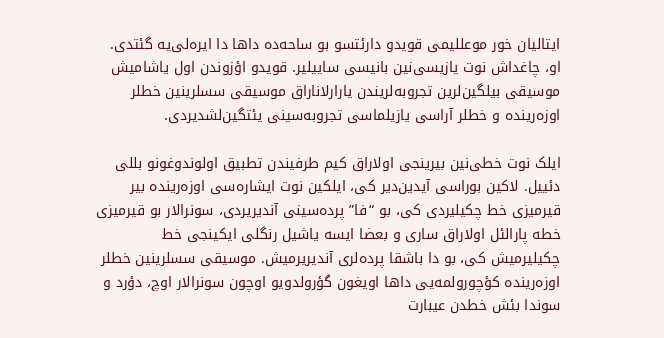ایتالیان خور موعللیمی قویدو دارئتسو بو ساحه‌ده داها دا ایره‌لی‌یه گئتدی. او، چاغداش نوت یازیسی‌نین بانیسی ساییلیر. قویدو اؤزوندن اول یاشامیش موسیقی بیلگین‌لرین تجروبه‌لریندن یارارلاناراق موسیقی سسلرینین خطلر اوزه‌رینده و خطلر آراسی یازیلماسی تجروبه‌سینی یئتگین‌لشدیردی.

ایلک نوت خطی‌نین بیرینجی اولاراق کیم طرفیندن تطبیق اولوندوغونو بللی دئییل. لاکین بوراسی آیدین‌دیر کی، ایلكین نوت ایشاره‌سی اوزه‌رینده بیر قیرمیزی خط چکیلیردی کی، بو “فا” پرده‌سینی آندیریردی، سونرالار بو قیرمیزی خطه پارالئل اولاراق ساری و بعضا ایسه یاشیل رنگلی ایکینجی خط چکیلیرمیش کی، بو دا باشقا پرده‌لری آندیریرمیش. موسیقی سسلرینین خطلر اوزه‌رینده كؤچورولمه‌یی داها اویغون گؤرولدویو اوچون سونرالار اوچ، دؤرد و سوندا بئش خطدن عیبارت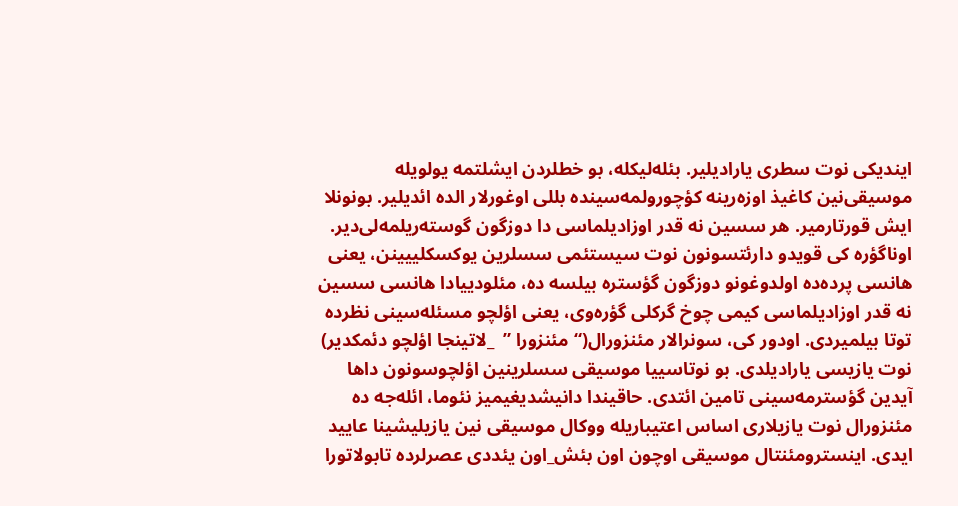ایندیکی نوت سطری یارادیلیر. بئله‌لیکله، بو خطلردن ایشلتمه یولویله موسیقی‌نین کاغیذ اوزه‌رینه کؤچورولمه‌سینده بللی اوغورلار الده ائدیلیر. بونونلا ایش قورتارمیر. هر سسین نه قدر اوزادیلماسی دا دوزگون گوسته‌ریلمه‌لی‌دیر. اوناگؤره كی قویدو دارئتسونون نوت سیستئمی سسلرین یوکسکلییینن، یعنی هانسی پرده‌ده اولدوغونو دوزگون گؤستره بیلسه ده، مئلودییادا هانسی سسین نه قدر اوزادیلماسی کیمی چوخ گركلی گؤره‌وی، یعنی اؤلچو مسئله‌سینی نظرده توتا بیلمیردی. اودور کی، سونرالار مئنزورال(“مئنزورا ”  _لاتینجا اؤلچو دئمکدیر) نوت یازیسی یارادیلدی. بو نوتاسییا موسیقی سسلرینین اؤلچوسونون داها آیدین گؤسترمه‌سینی تامین ائتدی. حاقیندا دانیشدیغیمیز نئوما، ائله‌جه ده مئنزورال نوت یازیلاری اساس اعتیباریله ووکال موسیقی نین یازیلیشینا عایید ایدی. اینسترومئنتال موسیقی اوچون اون بئش_اون یئددی عصرلرده تابولاتورا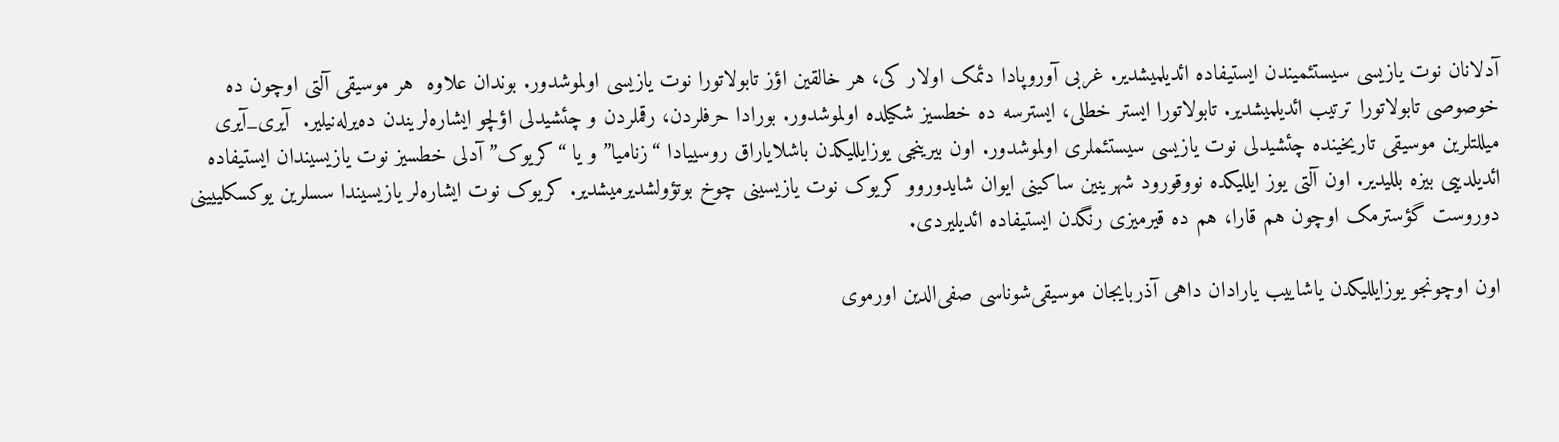آدلانان نوت یازیسی سیستئمیندن ایستیفاده ائدیلمیشدیر. غربی آوروپادا دئمک اولار کی، هر خالقین اؤز تابولاتورا نوت یازیسی اولموشدور. بوندان علاوه  هر موسیقی آلتی اوچون ده خوصوصی تابولاتورا ترتیب ائدیلمیشدیر. تابولاتورا ایستر خطلی، ایسترسه ده خطسیز شکیلده اولموشدور. بورادا حرفلردن، رقملردن و چئشیدلی اؤلچو ایشاره‌لریندن ده‌یرله‌نیلیر.  آیری_آیری میللتلرین موسیقی تاریخینده چئشیدلی نوت یازیسی سیستئملری اولموشدور. اون بیرینجی یوزایللیكدن باشلایاراق روسییادا “زنامیا” و یا “کریوک” آدلی خطسیز نوت یازیسیندان ایستیفاده ائدیلدییی بیزه بللیدیر. اون آلتی یوز ایللیكده نووقورود شهرینین ساکینی ایوان شایدوروو کریوک نوت یازیسینی چوخ بوتؤولشدیرمیشدیر. کریوک نوت ایشاره‌لر یازیسیندا سسلرین یوکسکلییینی دوروست گؤسترمک اوچون هم قارا، هم ده قیرمیزی رنگدن ایستیفاده ائدیلیردی.

اون اوچونجو یوزایللیكدن یاشاییب یارادان داهی آذربایجان موسیقی‌شوناسی صفی‌الدین اورموی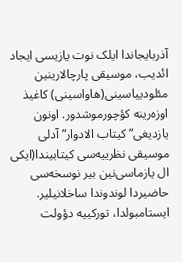آذربایجاندا ایلک نوت یازیسی ایجاد ائدیب، موسیقی پارچالارینین مئلودییاسینی(هاواسینی) کاغیذ اوزه‌رینه كؤچورموشدور. اونون یازدیغی”کیتاب الادوار” آدلی موسیقی نظرییه‌سی کیتابیندا(ایکی ال یازماسی‌نین بیر نوسخه‌سی حاضیردا لوندوندا ساخلانیلیر. ایستامبولدا، تورکییه دؤولت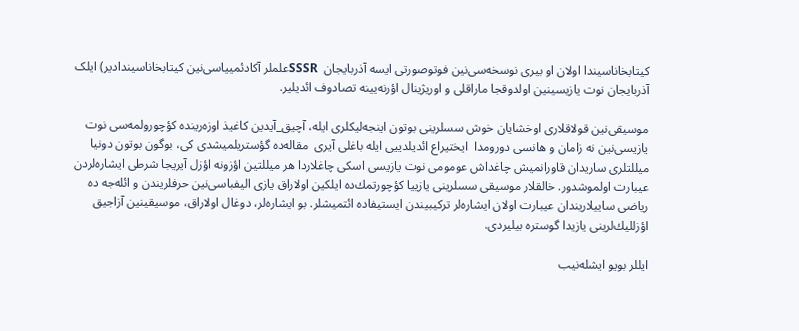کیتابخاناسیندا اولان او بیری نوسخه‌سی‌نین فوتوصورتی ایسه آذربایجان  SSSRعلملر آکادئمییاسی‌نین کیتابخاناسیندادیر) ایلک آذربایجان نوت یازیسینین اولدوقجا ماراقلی و اوریژینال اؤرنه‌یینه تصادوف ائدیلیر.

موسیقی‌نین قولاقلاری اوخشایان خوش سسلرینی بوتون اینجه‌لیکلری ایله، آچیق_آیدین کاغیذ اوزه‌رینده كؤچورولمه‌سی نوت یازیسی‌نین نه زامان و هانسی دورومدا  ایختیراع ائدیلدییی ایله باغلی آیری  مقاله‌ده گؤستریلمیشدی کی، بوگون بوتون دونیا میللتلری ساریدان قاورانمیش چاغداش عومومی نوت یازیسی اسكی چاغلاردا هر میللتین اؤزونه اؤزل آیریجا شرطی ایشاره‌لردن عیبارت اولموشدور. خالقلار موسیقی سسلرینی یازییا كؤچورتمك‌ده ایلكین اولاراق یازی الیفباسی‌نین حرفلریندن و ائله‌جه ده ریاضی ساییلاریندان عیبارت اولان ایشاره‌لر ترکیبیندن ایستیفاده ائتمیشلر. بو ایشاره‌لر، دوغال اولاراق، موسیقینین آزاجیق اؤزللیك‌لرینی یازیدا گوستره بیلیردی.

ایللر بویو ایشله‌نیب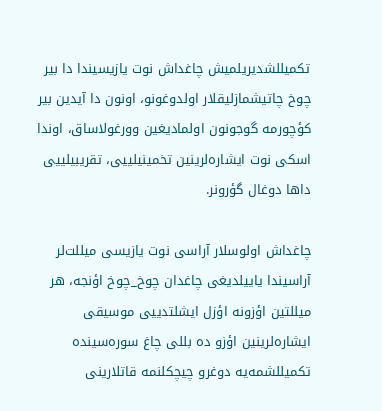تکمیللشدیریلمیش چاغداش نوت یازیسیندا دا بیر چوخ چاتیشمازلیقلار اولدوغونو، اونون دا آیدین بیر كؤچورمه گوجونون اولمادیغین وورغولاساق، اوندا اسكی نوت ایشاره‌لرینین تخمینیلییی، تقریبیلییی داها دوغال گؤرونر.

چاغداش اولوسلار آراسی نوت یازیسی میللت‌لر آراسیندا یاییلدیغی چاغدان چوخ_چوخ اؤنجه، هر میللتین اؤزونه اؤزل ایشلتدییی موسیقی ایشاره‌لرینین اؤزو ده بللی چاغ سوره‌سینده تکمیللشمه‌یه دوغرو چیچكلنمه قاتلارینی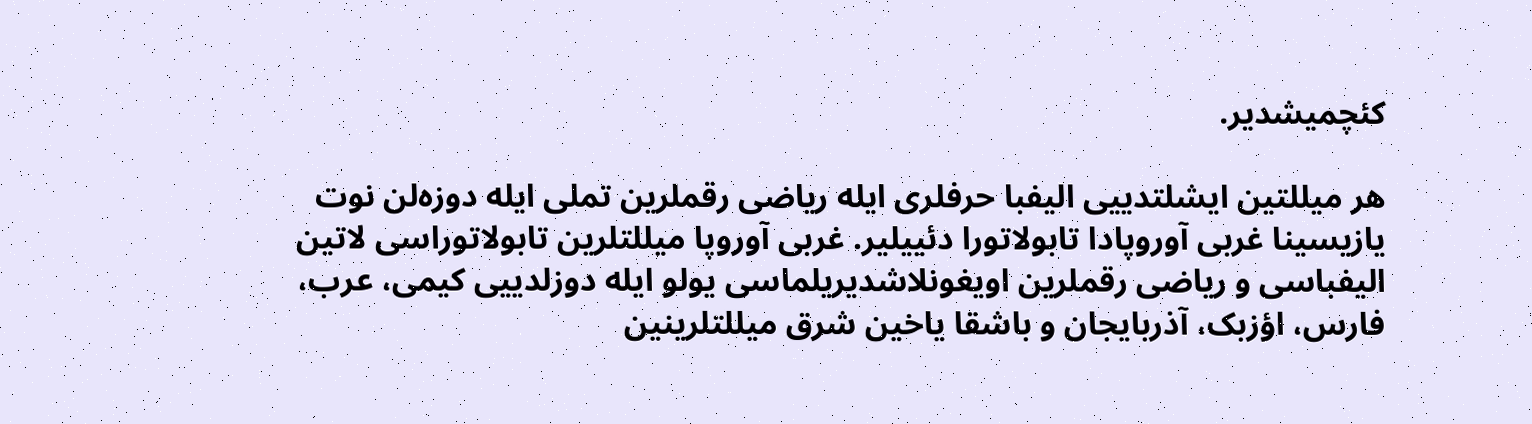كئچمیشدیر.

هر میللتین ایشلتدییی الیفبا حرفلری ایله ریاضی رقملرین تملی ایله دوزه‌لن نوت یازیسینا غربی آوروپادا تابولاتورا دئییلیر. غربی آوروپا میللتلرین تابولاتوراسی لاتین الیفباسی و ریاضی رقملرین اویغونلاشدیریلماسی یولو ایله دوزلدییی کیمی، عرب، فارس، اؤزبک، آذربایجان و باشقا یاخین شرق میللتلرینین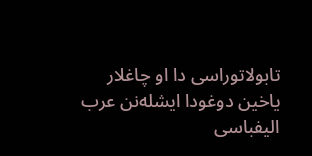تابولاتوراسی دا او چاغلار یاخین دوغودا ایشله‌نن عرب الیفباسی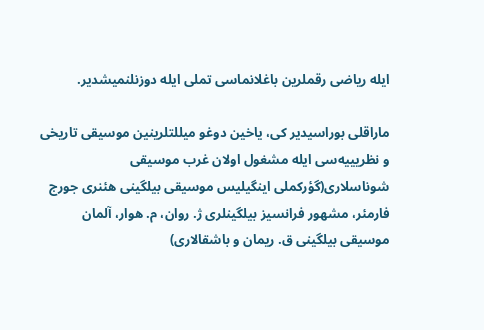ایله ریاضی رقملرین باغلانماسی تملی ایله دوزنلنمیشدیر.

ماراقلی بوراسیدیر کی، یاخین دوغو میللتلرینین موسیقی تاریخی و نظریییه‌سی ایله مشغول اولان غرب موسیقی شوناسلاری(گؤرکملی اینگیلیس موسیقی بیلگینی هئنری جورج فارمئر، مشهور فرانسیز بیلگینلری ژ. روان، م. هوار، آلمان موسیقی بیلگینی ق. ریمان و باشقالاری)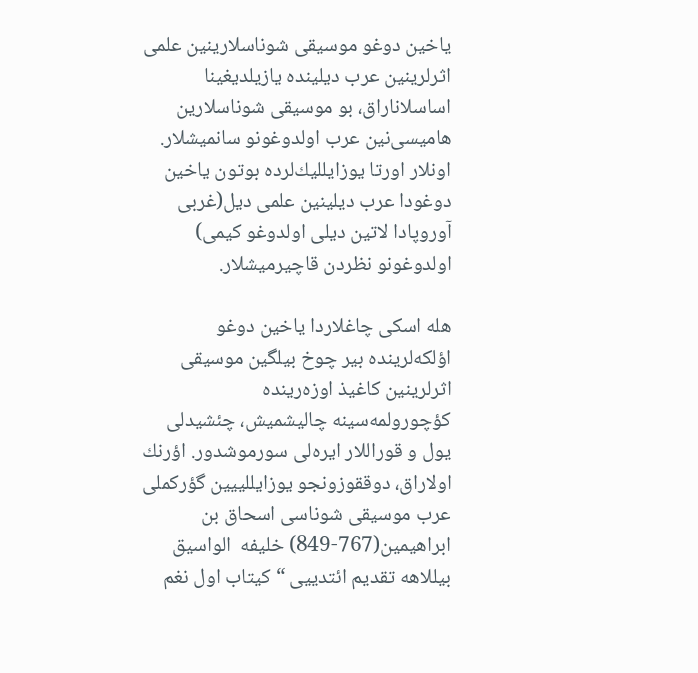یاخین دوغو موسیقی شوناسلارینین علمی اثرلرینین عرب دیلینده یازیلدیغینا اساسلاناراق، بو موسیقی شوناسلارین هامیسی‌نین عرب اولدوغونو سانمیشلار. اونلار اورتا یوزایللیك‌لرده بوتون یاخین دوغودا عرب دیلینین علمی دیل(غربی آوروپادا لاتین دیلی اولدوغو کیمی) اولدوغونو نظردن قاچیرمیشلار.

هله اسكی چاغلاردا یاخین دوغو اؤلکه‌لرینده بیر چوخ بیلگین موسیقی اثرلرینین کاغیذ اوزه‌رینده كؤچورولمه‌سینه چالیشمیش، چئشیدلی یول و قوراللار ایره‌لی سورموشدور. اؤرنك اولاراق، دوققوزونجو یوزایللییین گؤرکملی عرب موسیقی شوناسی اسحاق بن ابراهیمین(767-849) خلیفه  الواسیق بیللاهه تقدیم ائتدییی “کیتاب اول نغم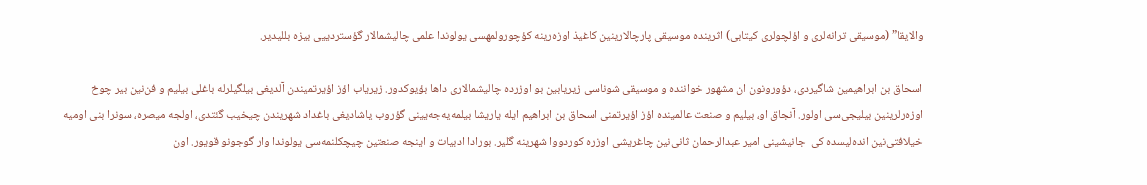والایقا” (موسیقی ترانه‌لری و اؤلچولری کیتابی) اثرینده موسیقی پارچالارینین كاغیذ اوزه‌رینه كؤچورولمهسی یولوندا علمی چالیشمالار گؤستردییی بیزه بللیدیر.

اسحاق بن ابراهیمین شاگیردی، دؤورونون ان مشهور خواننده و موسیقی شوناسی زیریابین بو اوزرده چالیشمالاری داها بؤیوکدور. زیریاب اؤز اؤیرتمیندن آلدیغی بیلگیلرله باغلی بیلیم و فن‌نین بیر چوخ اوزه‌رلرینین بیلیجی‌سی اولور. آنجاق او، بیلیم و صنعت عالمینده اؤز اؤیرتمنی اسحاق بن ابراهیم ایله یاریشا بیلمه‌یه‌جه‌یینی گؤروب یاشادیغی باغداد شهریندن چیخیب گئتدی، اولجه میصره، سونرا بنی اومیه خیلافتی‌نین انده‌لیسده کی  جانیشینی امیر عبدالرحمان ثانی‌نین چاغریشی اوزره کوردووا شهرینه گلیر. بورادا ادبیات و اینجه صنعتین چیچكلنمه‌سی یولوندا وار گوجونو قویور. اون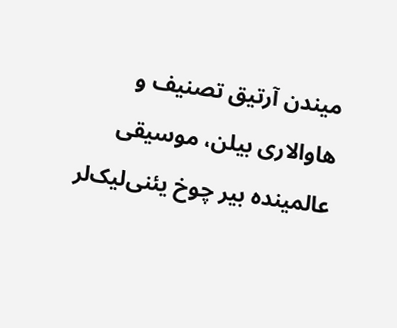میندن آرتیق تصنیف و هاوالاری بیلن، موسیقی عالمینده بیر چوخ یئنی‌لیک‌لر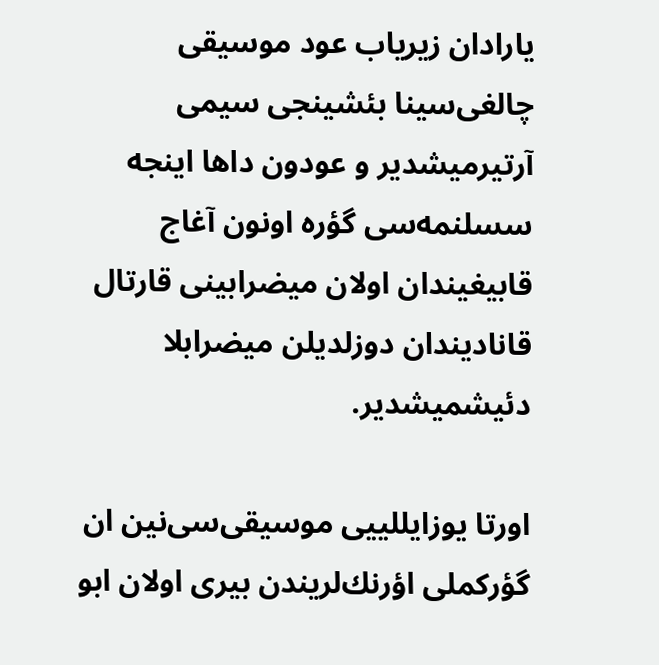یارادان زیریاب عود موسیقی چالغی‌سینا بئشینجی سیمی آرتیرمیشدیر و عودون داها اینجه سسلنمه‌سی گؤره اونون آغاج قابیغیندان اولان میضرابینی قارتال قانادیندان دوزلدیلن میضرابلا دئیشمیشدیر.

اورتا یوزایللییی موسیقی‌سی‌نین ان گؤرکملی اؤرنك‌لریندن بیری اولان ابو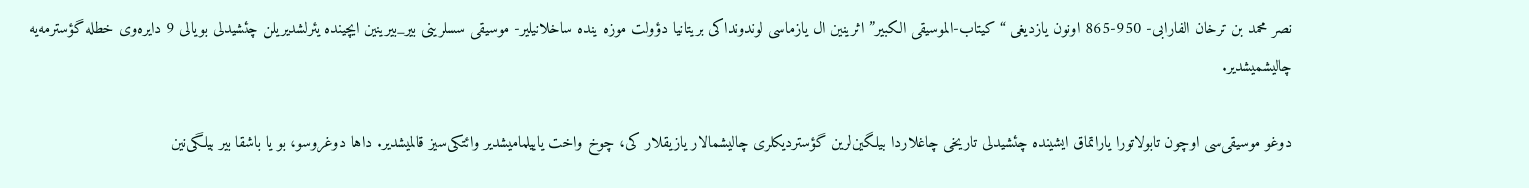نصر محمد بن ترخان الفارابی- 950-865 اونون یازدیغی “کیتاب-الموسیقی الکبیر” اثرینین ال یازماسی لوندونداکی بریتانیا دؤولت موزه ینده ساخلانیلیر- موسیقی سسلرینی بیر_بیرینین ایچینده یئرلشدیریلن چئشیدلی بویالی 9 دایره‌وی خطله گؤسترمه‌یه چالیشمیشدیر.

دوغو موسیقی‌سی اوچون تابولاتورا یاراتماق ایشینده چئشیدلی تاریخی چاغلاردا بیلگین‌لرین گؤستردیکلری چالیشمالار یازیقلار کی، چوخ واخت یاییلمامیشدیر وائتکی‌سیز قالمیشدیر. داها دوغروسو، بو یا باشقا بیر بیلگی‌نین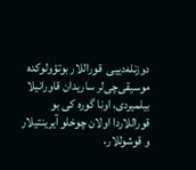دوزنله‌دییی  قوراللار بوتؤولوكده موسیقی‌چی‌لر ساریدان قاورانیلا بیلمیردی، اونا گوره كی بو قوراللاردا اولان چوخلو آیرینتیلار و قوشوللار،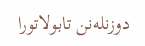دوزنله‌نن تابولاتورا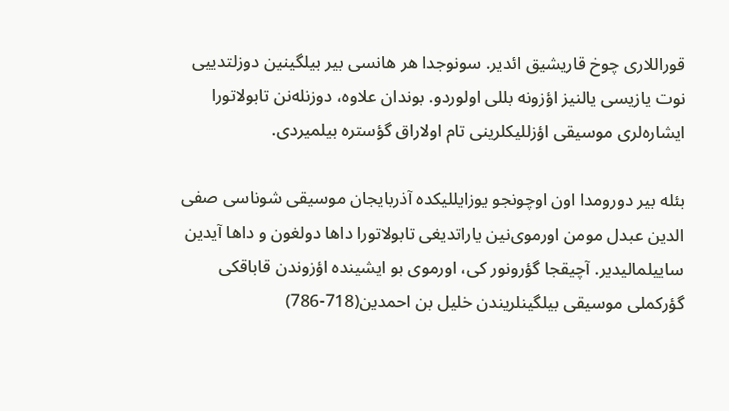قوراللاری چوخ قاریشیق ائدیر. سونوجدا هر هانسی بیر بیلگینین دوزلتدییی نوت یازیسی یالنیز اؤزونه بللی اولوردو. بوندان علاوه، دوزنله‌نن تابولاتورا ایشاره‌لری موسیقی اؤزللیكلرینی تام اولاراق گؤستره بیلمیردی.

بئله بیر دورومدا اون اوچونجو یوزایللیكده آذربایجان موسیقی شوناسی صفی الدین عبدل مومن اورموی‌نین یاراتدیغی تابولاتورا داها دولغون و داها آیدین ساییلمالیدیر. آچیقجا گؤرونور كی، اورموی بو ایشینده اؤزوندن قاباقكی گؤرکملی موسیقی بیلگینلریندن خلیل بن احمدین(718-786)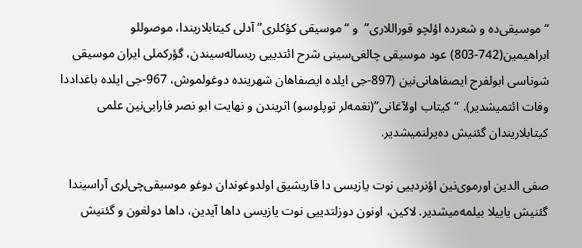“موسیقی‌ده و شعرده اؤلچو قوراللاری”  و “موسیقی کؤکلری” آدلی کیتابلاریندا، موصوللو ابراهیمین(742-803) عود موسیقی چالغی‌سینی شرح ائتدییی ریساله‌سیندن، گؤرکملی ایران موسیقی شوناسی ابولفرج ایصفاهانی‌نین (897-جی ایلده ایصفاهان شهرینده دوغولموش، 967-جی ایلده باغداددا وفات ائتمیشدیر). “کیتاب اولآغانی”(نغمه‌لر توپلوسو) اثریندن و نهایت ابو نصر فارابی‌نین علمی کیتابلاریندان گئنیش ده‌یرلنمیشدیر.

صفی الدین اورموی‌نین اؤنردییی نوت یازیسی دا قاریشیق اولدوغوندان دوغو موسیقی‌چی‌لری آراسیندا گئنیش یاییلا بیلمه‌میشدیر. لاکین، اونون دوزلتدییی نوت یازیسی داها آیدین، داها دولغون و گئنیش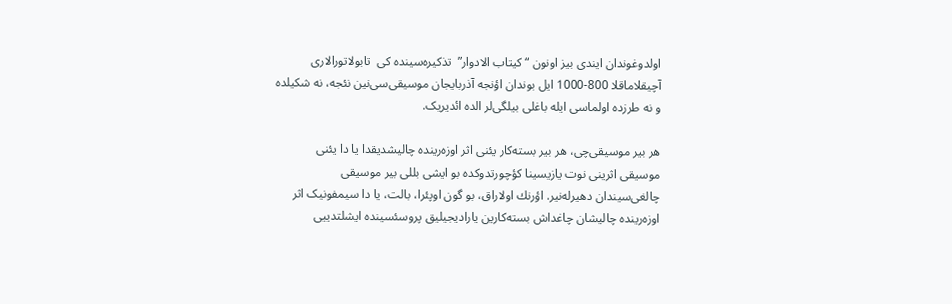اولدوغوندان ایندی بیز اونون “کیتاب الادوار”  تذکیره‌سینده کی  تابولاتورالاری آچیقلاماقلا 800-1000 ایل بوندان اؤنجه آذربایجان موسیقی‌سی‌نین نئجه، نه شکیلده و نه طرزده اولماسی ایله باغلی بیلگی‌لر الده ائدیریک.

هر بیر موسیقی‌چی، هر بیر بسته‌کار یئنی اثر اوزه‌رینده چالیشدیقدا یا دا یئنی موسیقی اثرینی نوت یازیسینا کؤچورتدوکده بو ایشی بللی بیر موسیقی چالغی‌سیندان دهیرله‌نیر. اؤرنك اولاراق، بو گون اوپئرا، بالت، یا دا سیمفونیک اثر اوزه‌رینده چالیشان چاغداش بسته‌کارین یارادیجیلیق پروسئسینده ایشلتدییی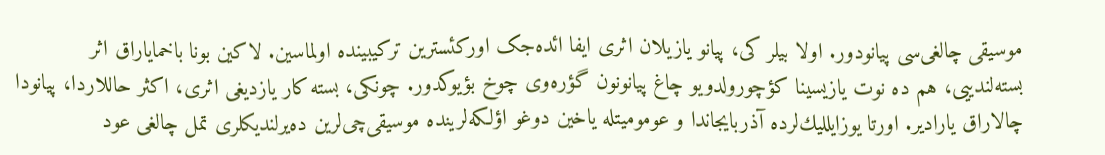موسیقی چالغی‌سی پیانودور. اولا بیلر کی، پیانو یازیلان اثری ایفا ائده‌جک اورکئسترین ترکیبینده اولماسین. لاکین بونا باخمایاراق اثر بسته‌لندییی، هم ده نوت یازیسینا کؤچورولدویو چاغ پیانونون گؤره‌وی چوخ بؤیوکدور. چونکی، بسته کار یازدیغی اثری، اکثر حاللاردا، پیانودا چالاراق یارادیر. اورتا یوزایللیك‌لرده آذربایجاندا و عومومیتله یاخین دوغو اؤلکه‌لرینده موسیقی‌چی‌لرین ده‌یرلندیكلری تمل چالغی عود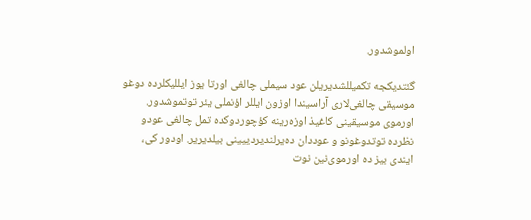اولموشدور.

گئتدیکجه تکمیللشدیریلن عود سیملی چالغی اورتا یوز ایللیكلرده دوغو موسیقی چالغی‌لاری آراسیندا اوزون ایللر اؤنملی یئر توتموشدور. اورموی موسیقینی کاغیذ اوزه‌رینه كؤچوردوكده تمل چالغی عودو نظرده توتدوغونو و عوددان ده‌یرلندیردییینی بیلدیریر. اودور کی، ایندی بیز ده اورموی‌نین نوت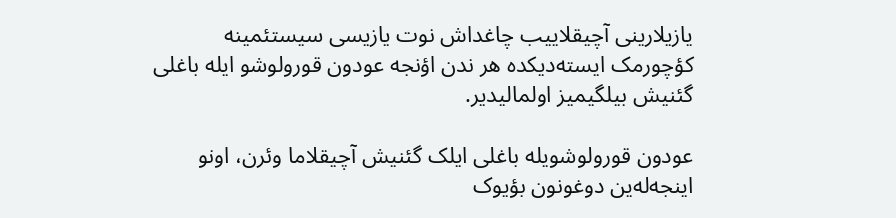یازیلارینی آچیقلاییب چاغداش نوت یازیسی سیستئمینه کؤچورمک ایسته‌دیکده هر ندن اؤنجه عودون قورولوشو ایله باغلی گئنیش بیلگیمیز اولمالیدیر.

عودون قورولوشویله باغلی ایلک گئنیش آچیقلاما وئرن، اونو اینجه‌له‌ین دوغونون بؤیوک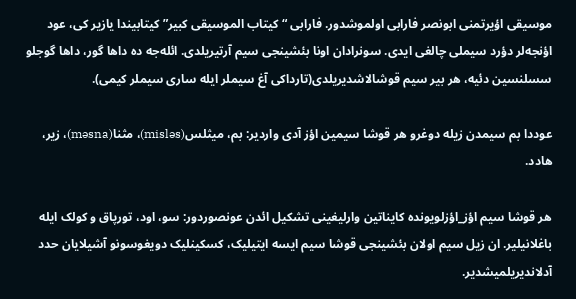موسیقی اؤیرتمنی ابونصر فارابی اولموشدور. فارابی “کیتاب الموسیقی کبیر” کیتابیندا یازیر کی، عود اؤنجه‌لر دؤرد سیملی چالغی ایدی. سونرادان اونا بئشینجی سیم آرتیریلدی. ائله‌جه ده داها گور، داها گوجلو سسلنسین دئیه، هر بیر سیم قوشالاشدیریلدی(تارداکی آغ سیملر ایله ساری سیملر کیمی).

عوددا بم سیمدن زیله دوغرو هر قوشا سیمین اؤز آدی واردیر: بم، میثلس(misləs)، مثنا(məsna)، زیر، هادد.

هر قوشا سیم اؤز_اؤزلویونده کایناتین وارلیغینی تشکیل ائدن عونصوردور: سو، اود، تورپاق و کولک ایله باغلانیلیر. ان زیل سیم اولان بئشینجی قوشا سیم ایسه ایتیلیک، کسکینلیک دویغوسونو آشیلایان حدد آدلاندیریلمیشدیر.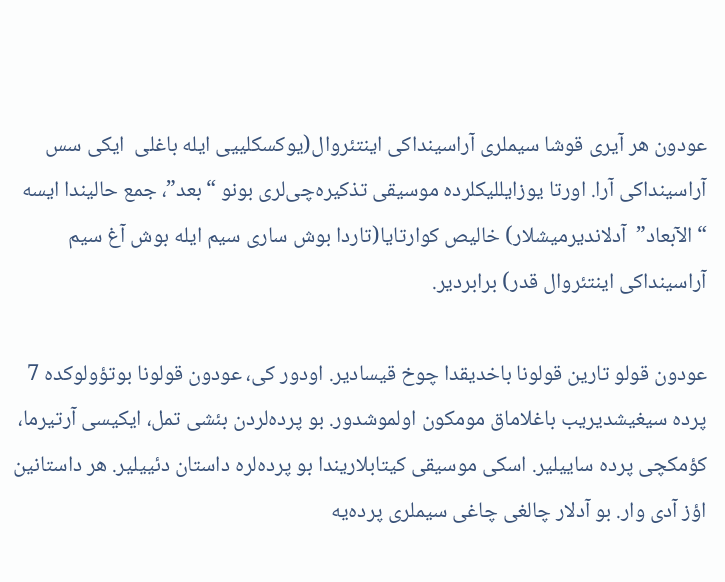عودون هر آیری قوشا سیملری آراسینداکی اینتئروال(یوکسکلییی ایله باغلی  ایکی سس آراسینداکی آرا. اورتا یوزایللیكلرده موسیقی تذکیره‌چی‌لری بونو “بعد”، جمع حالیندا ایسه “الآبعاد”  آدلاندیرمیشلار) خالیص کوارتایا(تاردا بوش ساری سیم ایله بوش آغ سیم آراسینداکی اینتئروال قدر) برابردیر.

عودون قولو تارین قولونا باخدیقدا چوخ قیسادیر. اودور کی، عودون قولونا بوتؤولوكده 7 پرده سیغیشدیریب باغلاماق مومکون اولموشدور. بو پرده‌لردن بئشی تمل، ایکیسی آرتیرما، کؤمکچی پرده ساییلیر. اسكی موسیقی کیتابلاریندا بو پرده‌لره داستان دئییلیر. هر داستانین اؤز آدی وار. بو آدلار چالغی چاغی سیملری پرده‌یه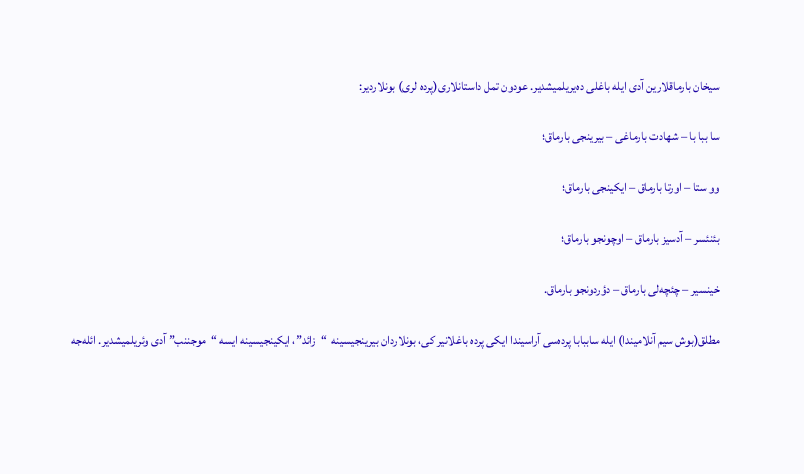سیخان بارماقلارین آدی ایله باغلی ده‌یریلمیشدیر. عودون تمل داستانلاری(پرده لری) بونلاردیر:

سا ببا با – شهادت بارماغی – بیرینجی بارماق؛

وو ستا – اورتا بارماق – ایکینجی بارماق؛

بئنئسر – آدسیز بارماق – اوچونجو بارماق؛

خینسیر – چئچه‌لی بارماق – دؤردونجو بارماق.

مطلق(بوش سیم آنلامیندا) ایله ساببابا پرده‌سی آراسیندا ایکی پرده باغلانیر کی، بونلاردان بیرینجیسینه  “زائد”، ایکینجیسینه ایسه “موجننب” آدی وئریلمیشدیر. ائله‌جه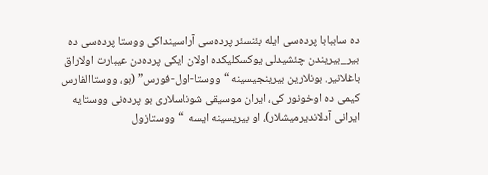ده ساببابا پرده‌سی ایله بئنسئر پرده‌سی آراسینداکی ووستا پرده‌سی ده بیر_بیریندن چئشیدلی یوکسکلیکده اولان ایکی پرده‌دن عیبارت اولاراق باغلانیر. بونلارین بیرینجیسینه “ووستا-اول-فورس” (بو، ووستاالفارس کیمی ده اوخونور کی، ایران موسیقی شوناسلاری بو پرده‌نی ووستایه ایرانی آدلاندیرمیشلار)، او بیریسینه ایسه  “ووستازول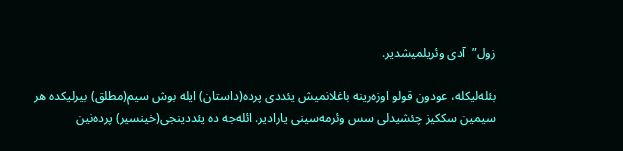زول”  آدی وئریلمیشدیر.

بئله‌لیکله، عودون قولو اوزه‌رینه باغلانمیش یئددی پرده(داستان) ایله بوش سیم(مطلق) بیرلیکده هر سیمین سککیز چئشیدلی سس وئرمه‌سینی یارادیر. ائله‌جه ده یئددینجی(خینسیر) پرده‌نین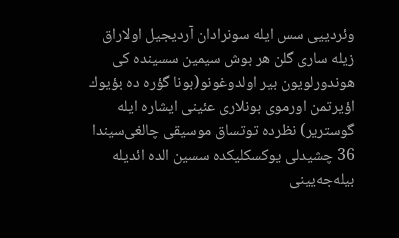وئردییی سس ایله سونرادان آردیجیل اولاراق زیله ساری گلن هر بوش سیمین سسینده کی  هوندورلویون بیر اولدوغونو(بونا گؤره ده بؤیوك اؤیرتمن اورموی بونلاری عئینی ایشاره ایله گوستریر) نظرده توتساق موسیقی چالغی‌سیندا 36 چشیدلی یوکسکلیکده سسین الده ائدیله بیله‌جه‌یینی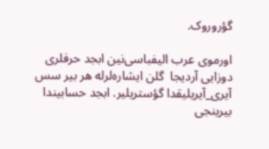گؤروروک.

اورموی عرب الیفباسی‌نین ابجد حرفلری دوزایی آردیجا  گلن ایشاره‌لرله هر بیر سس آیری_آیریلیقدا گؤستریلیر. ابجد حسابیندا بیرینجی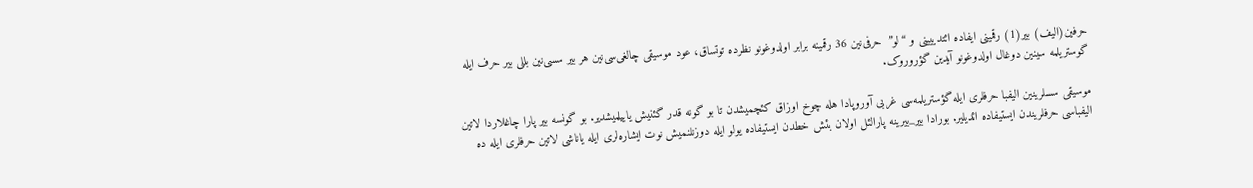حرفین(الیف) بیر(1) رقمینی ایفاده ائتدییینی و “لو”  حرفی‌نین 36 رقمینه برابر اولدوغونو نظرده توتساق، عود موسیقی چالغی‌سی‌نین هر بیر سسی‌نین بللی بیر حرف ایله گوستریلمه سینین دوغال اولدوغونو آیدین گؤروروک.

موسیقی سسلرینین الیفبا حرفلری ایله گؤستریلمه‌سی غربی آوروپادا هله چوخ اوزاق کئچمیشدن تا بو گونه قدر گئنیش یاییلمیشدیر. بو گونسه بیر پارا چاغلاردا لاتین الیفباسی حرفلریندن ایستیفاده ائدیلیر. بورادا بیر_بیرینه پارالئل اولان بئش خطدن ایستیفاده یولو ایله دوزنلنمیش نوت ایشاره‌لری ایله یاناشی لاتین حرفلری ایله ده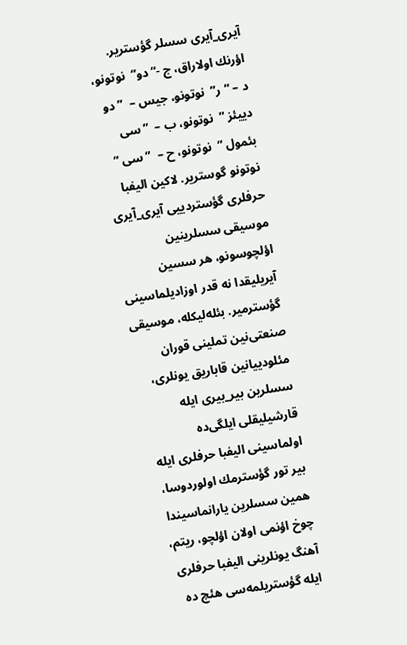آیری_آیری سسلر گؤستریر. اؤرنك اولاراق، ج -“دو”  نوتونو، د – “ر”  نوتونو، جیس –  ” دو دییئز ”  نوتونو، ب –  ” سی بئمول ”  نوتونو، ح –  ” سی ”  نوتونو گوستریر. لاکین الیفبا حرفلری گؤستردییی آیری_آیری موسیقی سسلرینین اؤلچوسونو، هر سسین آیریلیقدا نه قدر اوزادیلماسینی گؤسترمیر. بئله‌لیکله، موسیقی صنعتی‌نین تملینی قوران مئلودییانین قاباریق یونلری، سسلرین بیر_بیری ایله قارشیلیقلی ایلگی‌ده اولماسینی الیفبا حرفلری ایله بیر تور گؤسترمك اولوردوسا، همین سسلرین یارانماسیندا چوخ اؤنمی اولان اؤلچو، ریتم، آهنگ یونلرینی الیفبا حرفلری ایله گؤستریلمه‌سی هئچ ده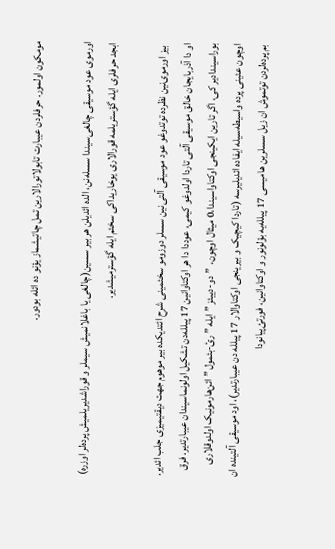مومکون اولمور. حرفلردن عیبارت تابولاتورالارین تمل چاتیشماز یؤنو ده ائله بودور.

اورموی عود موسیقی چالغی‌سیندا سسله‌نن، الده ائدیلن هر بیر سسین(چالغی یا باغلانمیش سیملر و قوراشدیریلمیش پرده‌لر اوزره) ابجد حرفلری ایله گؤستریلمه قورالاری یوخاریداکی سخئم ایله گؤسترمیشدیر.

 بیز اورموی‌نین نظرده توتدوغو عود موسیقی آلتی‌نین سسلر دوزومو سخئمینی شرح ائتدیکده بیر موهوم جهت دیقتیمیزی جلب ائدیر. او دا آذربایجان خالق موسیقی آلتی تاردا اولدوغو کیمی، عوددا دا هر اوکتاوانین 17 پیلله‌دن تشکیل اولونماسیندان عیبارتدیر. فرق بوراسیندادیر کی، اگر تارین ایکینجی اوکتاواسیندا،0 میثال اوچون،  ” دو-دییئز ” ایله ” رئ-بئمول ” ائن‌هارمونیک اولدوقلاری اوچون عئینی پرده واسیطه‌سیله ایفاده ائدیلیرسه (تاردا کیچیک و بیرینجی اوکتاوالار 17 پیلله دن عیبارتدیر)، اود موسیقی آلتینده ان بم پرده‌لردن توتموش ان زیل سسلرین هامیسی 17 پیلله‌یه بؤلونور و اوکتاوانین، فورتئ‌پیانودا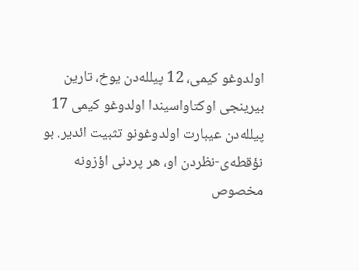اولدوغو کیمی، 12 پیلله‌دن یوخ، تارین بیرینجی اوکتاواسیندا اولدوغو کیمی 17 پیلله‌دن عیبارت اولدوغونو تثبیت ائدیر. بو نؤقطه‌ی-نظردن او، هر پردنی اؤزونه مخصوص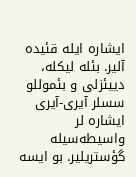ایشاره ایله قئیده آلیر. بئله لیکله، دییئزلی و بئموللو سسلر آیری-آیری ایشاره لر واسیطه‌سیله گؤستریلیر. بو ایسه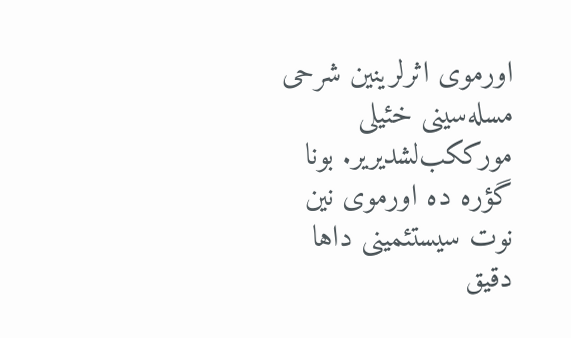اورموی اثرلرینین شرحی مسله‌سینی خئیلی مورککب‌لشدیریر. بونا گؤره ده اورموی نین نوت سیستئمینی داها دقیق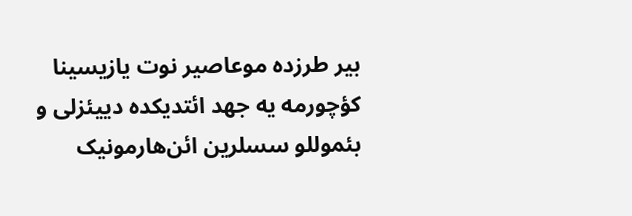بیر طرزده موعاصیر نوت یازیسینا کؤچورمه یه جهد ائتدیکده دییئزلی و بئموللو سسلرین ائن‌هارمونیک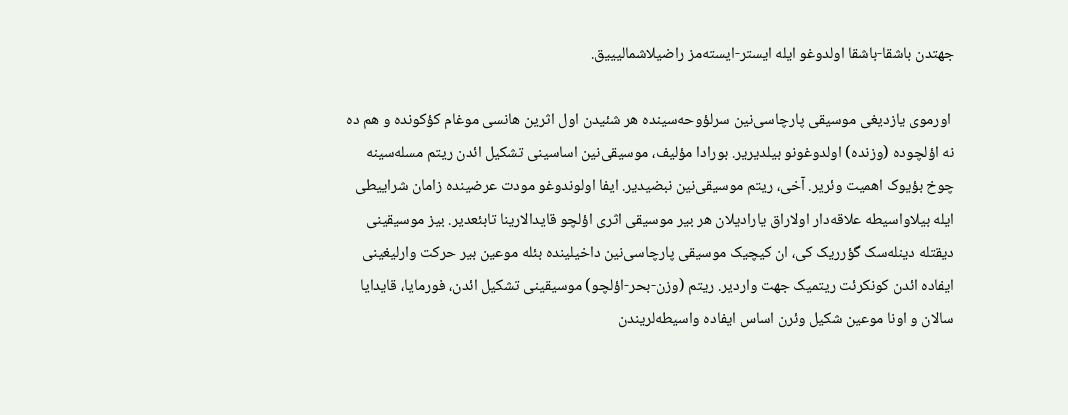جهتدن باشقا-باشقا اولدوغو ایله ایستر-ایسته‌مز راضیلاشمالیییق.

 اورموی یازدیغی موسیقی پارچاسی‌نین سرلؤوحه‌سینده هر شئیدن اول اثرین هانسی موغام کؤکونده و هم ده نه اؤلچوده (وزنده) اولدوغونو بیلدیریر. بورادا مؤلیف، موسیقی‌نین اساسینی تشکیل ائدن ریتم مسله‌سینه چوخ بؤیوک اهمیت وئریر. آخی، ریتم موسیقی‌نین نبضیدیر. ایفا اولوندوغو مودت عرضینده زامان شراییطی ایله بیلاواسیطه علاقه‌دار اولاراق یارادیلان هر بیر موسیقی اثری اؤلچو قایدالارینا تابئعدیر. بیز موسیقینی دیقتله دینله‌سک گؤرریک کی، ان کیچیک موسیقی پارچاسی‌نین داخیلینده بئله موعین بیر حرکت وارلیغینی ایفاده ائدن کونکرئت ریتمیک جهت واردیر. ریتم (وزن-بحر-اؤلچو) موسیقینی تشکیل ائدن، فورمایا، قایدایا سالان و اونا موعین شکیل وئرن اساس ایفاده واسیطه‌لریندن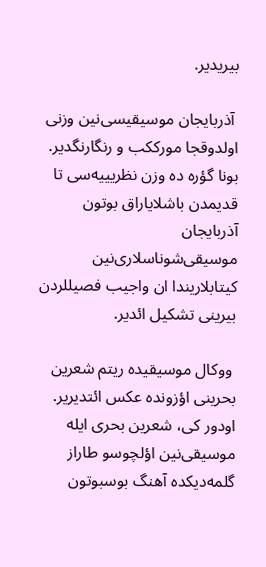بیریدیر.

 آذربایجان موسیقیسی‌نین وزنی اولدوقجا مورککب و رنگارنگدیر. بونا گؤره ده وزن نظریییه‌سی تا قدیمدن باشلایاراق بوتون آذربایجان موسیقی‌شوناسلاری‌نین کیتابلاریندا ان واجیب فصیللردن بیرینی تشکیل ائدیر.

 ووکال موسیقیده ریتم شعرین بحرینی اؤزونده عکس ائتدیریر. اودور کی، شعرین بحری ایله موسیقی‌نین اؤلچوسو طاراز گلمه‌دیکده آهنگ بوسبوتون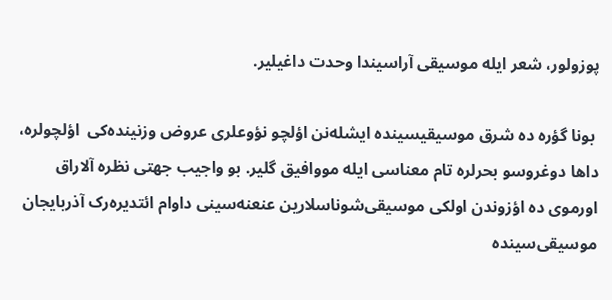پوزولور، شعر ایله موسیقی آراسیندا وحدت داغیلیر.

 بونا گؤره ده شرق موسیقیسینده ایشله‌نن اؤلچو نؤوعلری عروض وزنینده‌کی  اؤلچولره، داها دوغروسو بحرلره تام معناسی ایله مووافیق گلیر. بو واجیب جهتی نظره آلاراق اورموی ده اؤزوندن اولکی موسیقی‌شوناسلارین عنعنه‌سینی داوام ائتدیره‌رک آذربایجان موسیقی‌سینده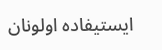ایستیفاده اولونان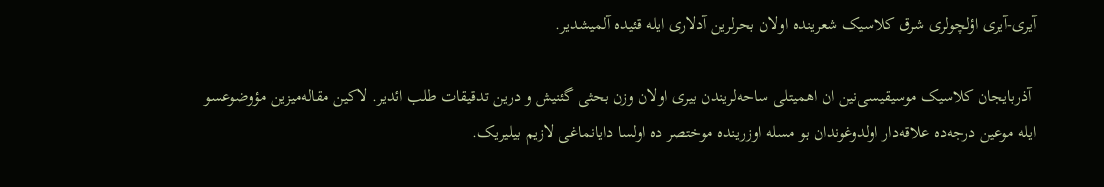آیری-آیری اؤلچولری شرق کلاسیک شعرینده اولان بحرلرین آدلاری ایله قئیده آلمیشدیر.

 آذربایجان کلاسیک موسیقیسی‌نین ان اهمیتلی ساحه‌لریندن بیری اولان وزن بحثی گئنیش و درین تدقیقات طلب ائدیر. لاکین مقاله‌میزین مؤوضوعسو ایله موعین درجه‌ده علاقه‌دار اولدوغوندان بو مسله اوزرینده موختصر ده اولسا دایانماغی لازیم بیلیریک.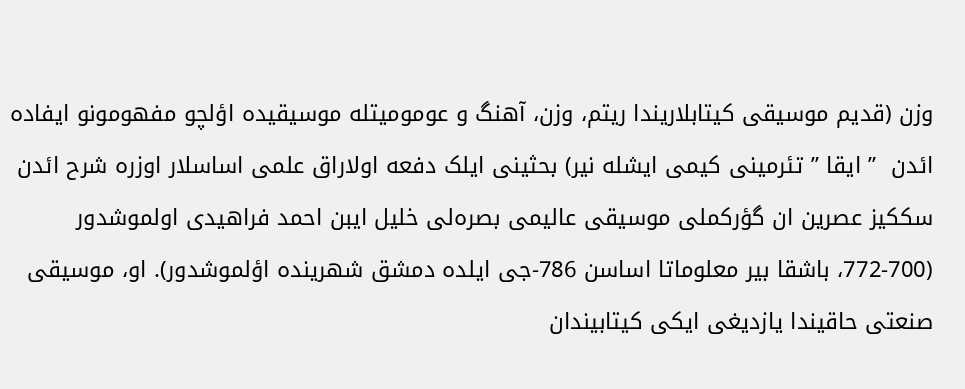وزن (قدیم موسیقی کیتابلاریندا ریتم، وزن، آهنگ و عومومیتله موسیقیده اؤلچو مفهومونو ایفاده ائدن  ” ایقا ” تئرمینی کیمی ایشله نیر) بحثینی ایلک دفعه اولاراق علمی اساسلار اوزره شرح ائدن سککیز عصرین ان گؤرکملی موسیقی عالیمی بصره‌لی خلیل ایبن احمد فراهیدی اولموشدور (700-772، باشقا بیر معلوماتا اساسن 786-جی ایلده دمشق شهرینده اؤلموشدور). او، موسیقی صنعتی حاقیندا یازدیغی ایکی کیتابیندان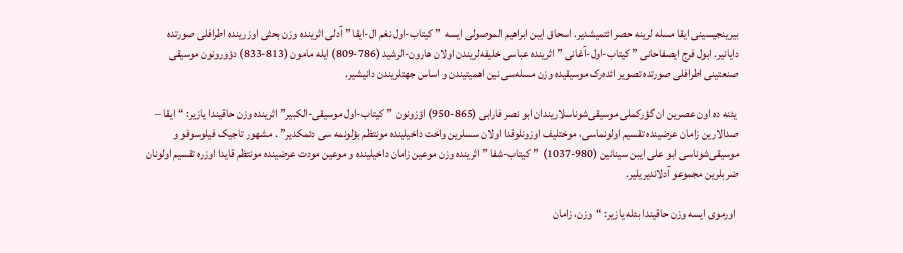بیرینجیسینی ایقا مسله لرینه حصر ائتمیشدیر. اسحاق ایبن ابراهیم الموصولی ایسه  ” کیتاب-اول نغم ال-ایقا ” آدلی اثرینده وزن بحثی اوزرینده اطرافلی صورتده دایانیر. ابول فرج ایصفاحانی ” کیتاب-اول-آغانی ” اثرینده عباسی خلیفه‌لریندن اولان هارون-الرشید (786-809) ایله مامون (813-833) دؤورونون موسیقی صنعتینی اطرافلی صورتده تصویر ائده‌رک موسیقیده وزن مسله‌سی نین اهمیتیندن و اساس جهتلریندن دانیشیر.

 یئنه ده اون عصرین ان گؤرکملی موسیقی‌شوناسلاریندان ابو نصر فارابی (865-950) اؤزونون  ” کیتاب-اول موسیقی-الکبیر” اثرینده وزن حاقیندا یازیر: “ایقا – صدالارین زامان عرضینده تقسیم اولونماسی، موختلیف اوزونلوقدا اولان سسلرین واخت داخیلینده مونتظم بؤلونمه سی دئمکدیر” . مشهور تاجیک فیلوسوفو و موسیقی‌شوناسی ابو علی ایبن سینانین (980-1037)  ” کیتاب-شفا ” اثرینده وزن موعین زامان داخیلینده و موعین مودت عرضینده مونتظم قایدا اوزره تقسیم اولونان ضربلرین مجموعو آدلاندیریلیر.

 اورموی ایسه وزن حاقیندا بئله یازیر: “وزن، زامان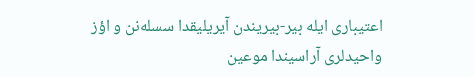اعتیباری ایله بیر-بیریندن آیریلیقدا سسله‌نن و اؤز واحیدلری آراسیندا موعین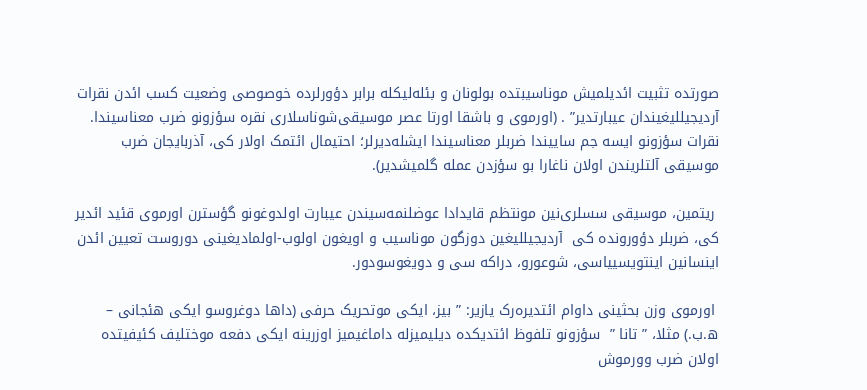صورتده تثبیت ائدیلمیش موناسیبتده بولونان و بئله‌لیکله برابر دؤورلرده خوصوصی وضعیت کسب ائدن نقرات آردیجیللیغیندان عیبارتدیر” . (اورموی و باشقا اورتا عصر موسیقی‌شوناسلاری نقره سؤزونو ضرب معناسیندا. نقرات سؤزونو ایسه جم ساییندا ضربلر معناسیندا ایشله‌دیرلر؛ احتیمال ائتمک اولار کی، آذربایجان ضرب موسیقی آلتلریندن اولان ناغارا بو سؤزدن عمله گلمیشدیر).

 ریتمین، موسیقی سسلری‌نین مونتظم قایدادا عوضلنمه‌سیندن عیبارت اولدوغونو گؤسترن اورموی قئید ائدیر کی، ضربلر دؤورونده کی  آردیجیللیغین دوزگون موناسیب و اویغون اولوب-اولمادیغینی دوروست تعیین ائدن اینسانین اینتویسییاسی، شوعورو، دراکه سی و دویغوسودور.

 اورموی وزن بحثینی داوام ائتدیره‌رک یازیر: ” بیز، ایکی موتحریک حرفی (داها دوغروسو ایکی هئجانی – ه.ب.) مثلا، ” تانا ”  سؤزونو تلفوظ ائتدیکده دیلیمیزله داماغیمیز اوزرینه ایکی دفعه موختلیف کئیفیتده اولان ضرب وورموش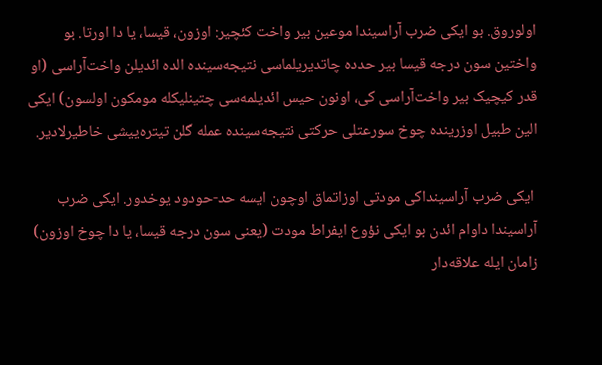اولوروق. بو ایکی ضرب آراسیندا موعین بیر واخت کئچیر: اوزون، قیسا، یا دا اورتا. بو واختین سون درجه قیسا بیر حدده چاتدیریلماسی نتیجه‌سینده الده ائدیلن واخت‌آراسی (او قدر کیچیک بیر واخت‌آراسی کی، اونون حیس ائدیلمه‌سی چتینلیکله مومکون اولسون) ایکی الین طبیل اوزرینده چوخ سورعتلی حرکتی نتیجه‌سینده عمله گلن تیتره‌ییشی خاطیرلادیر.

 ایکی ضرب آراسینداکی مودتی اوزاتماق اوچون ایسه حد-حودود یوخدور. ایکی ضرب آراسیندا داوام ائدن بو ایکی نؤوع ایفراط مودت (یعنی سون درجه قیسا، یا دا چوخ اوزون) زامان ایله علاقه‌دار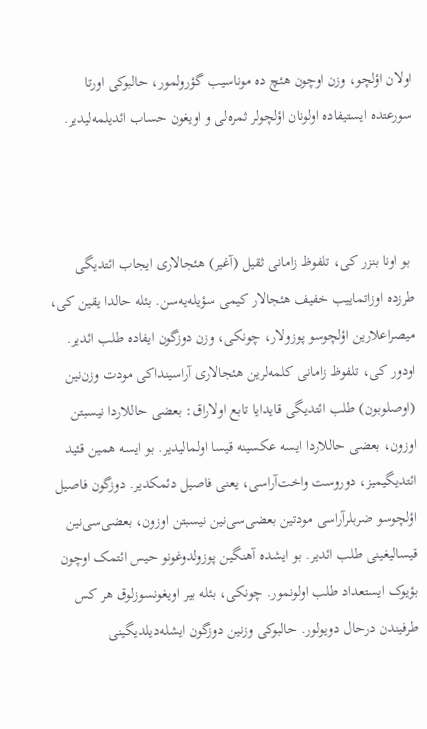اولان اؤلچو، وزن اوچون هئچ ده موناسیب گؤرولمور، حالبوکی اورتا سورعتده ایستیفاده اولونان اؤلچولر ثمره‌لی و اویغون حساب ائدیلمه‌لیدیر.



 بو اونا بنزر کی، تلفوظ زامانی ثقیل (آغیر) هئجالاری ایجاب ائتدیگی طرزده اوزاتماییب خفیف هئجالار کیمی سؤیله‌یه‌سن. بئله حالدا یقین کی، میصراعلارین اؤلچوسو پوزولار، چونکی، وزن دوزگون ایفاده طلب ائدیر. اودور کی، تلفوظ زامانی کلمه‌لرین هئجالاری آراسینداکی مودت وزن‌نین (اوصلوبون) طلب ائتدیگی قایدایا تابع اولاراق: بعضی حاللاردا نیسبتن اوزون، بعضی حاللاردا ایسه عکسینه قیسا اولمالیدیر. بو ایسه همین قئید ائتدیگیمیز، دوروست واخت‌آراسی، یعنی فاصیل دئمکدیر. دوزگون فاصیل اؤلچوسو ضربلرآراسی مودتین بعضی‌سی‌نین نیسبتن اوزون، بعضی‌سی‌نین قیسالیغینی طلب ائدیر. بو ایشده آهنگین پوزولدوغونو حیس ائتمک اوچون بؤیوک ایستعداد طلب اولونمور. چونکی، بئله بیر اویغونسوزلوق هر کس طرفیندن درحال دویولور. حالبوکی وزنین دوزگون ایشله‌دیلدیگینی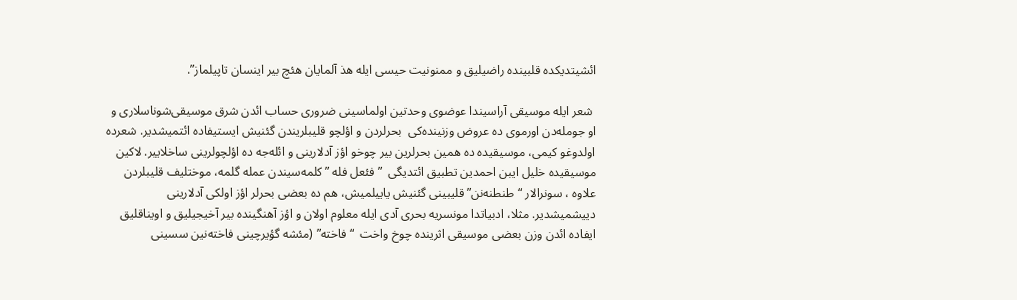ائشیتدیکده قلبینده راضیلیق و ممنونیت حیسی ایله هذ آلمایان هئچ بیر اینسان تاپیلماز”.

 شعر ایله موسیقی آراسیندا عوضوی وحدتین اولماسینی ضروری حساب ائدن شرق موسیقی‌شوناسلاری و او جومله‌دن اورموی ده عروض وزنینده‌کی  بحرلردن و اؤلچو قلیبلریندن گئنیش ایستیفاده ائتمیشدیر. شعرده اولدوغو کیمی، موسیقیده ده همین بحرلرین بیر چوخو اؤز آدلارینی و ائله‌جه ده اؤلچولرینی ساخلاییر. لاکین موسیقیده خلیل ایبن احمدین تطبیق ائتدیگی  ” فئعل فله ” کلمه‌سیندن عمله گلمه، موختلیف قلیبلردن علاوه ، سونرالار “طنطنه‌نن” قلیبینی گئنیش یاییلمیش، هم ده بعضی بحرلر اؤز اولکی آدلارینی دییشمیشدیر. مثلا، ادبیاتدا مونسریه بحری آدی ایله معلوم اولان و اؤز آهنگینده بیر آخیجیلیق و اویناقلیق ایفاده ائدن وزن بعضی موسیقی اثرینده چوخ واخت  “فاخته” (مئشه گؤیرچینی فاخته‌نین سسینی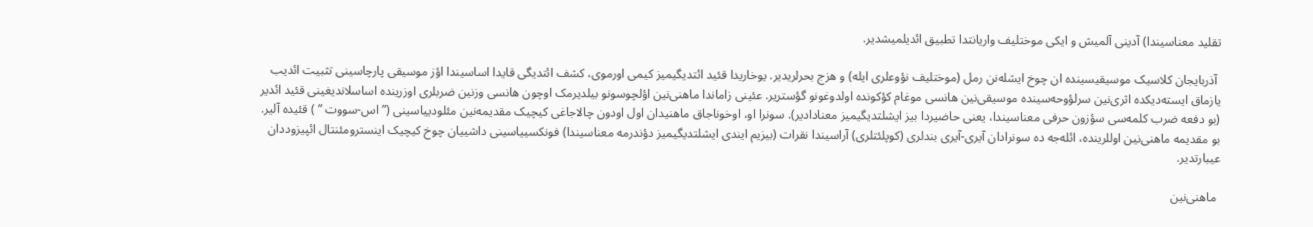تقلید معناسیندا) آدینی آلمیش و ایکی موختلیف واریانتدا تطبیق ائدیلمیشدیر.

 آذربایجان کلاسیک موسیقیسینده ان چوخ ایشله‌نن رمل (موختلیف نؤوعلری ایله) و هزج بحرلریدیر. یوخاریدا قئید ائتدیگیمیز کیمی اورموی، کشف ائتدیگی قایدا اساسیندا اؤز موسیقی پارچاسینی تثبیت ائدیب یازماق ایسته‌دیکده اثری‌نین سرلؤوحه‌سینده موسیقی‌نین هانسی موغام کؤکونده اولدوغونو گؤستریر. عئینی زاماندا ماهنی‌نین اؤلچوسونو بیلدیرمک اوچون هانسی وزنین ضربلری اوزرینده اساسلاندیغینی قئید ائدیر (بو دفعه ضرب کلمه‌سی سؤزون حرفی معناسیندا، یعنی حاضیردا بیز ایشلتدیگیمیز معنادادیر). سونرا او، اوخوناجاق ماهنیدان اول اودون چالاجاغی کیچیک مقدیمه‌نین مئلودییاسینی (” اس-سووت ” ) قئیده آلیر. بو مقدیمه ماهنی‌نین اوللرینده، ائله‌جه ده سونرادان آیری-آیری بندلری (کوپلئتلری) آراسیندا نقرات (بیزیم ایندی ایشلتدیگیمیز دؤندرمه معناسیندا) فونکسییاسینی داشییان چوخ کیچیک اینسترومئنتال ائپیزوددان عیبارتدیر.

 ماهنی‌نین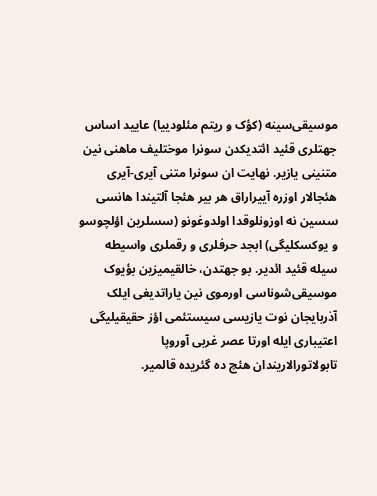موسیقی‌سینه (کؤک و ریتم مئلودییا) عایید اساس جهتلری قئید ائتدیکدن سونرا موختلیف ماهنی نین متنینی یازیر. نهایت ان سونرا متنی آیری-آیری هئجالار اوزره آییراراق هر بیر هئجا آلتیندا هانسی سسین نه اوزونلوقدا اولدوغونو (سسلرین اؤلچوسو و یوکسکلیگی) ابجد حرفلری و رقملری واسیطه سیله قئید ائدیر. بو جهتدن، خالقیمیزین بؤیوک موسیقی‌شوناسی اورموی نین یاراتدیغی ایلک آذربایجان نوت یازیسی سیستئمی اؤز حقیقیلیگی اعتیباری ایله اورتا عصر غربی آوروپا تابولاتورالاریندان هئچ ده گئریده قالمیر.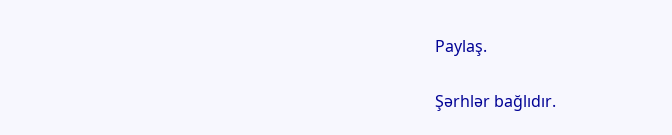Paylaş.

Şərhlər bağlıdır.